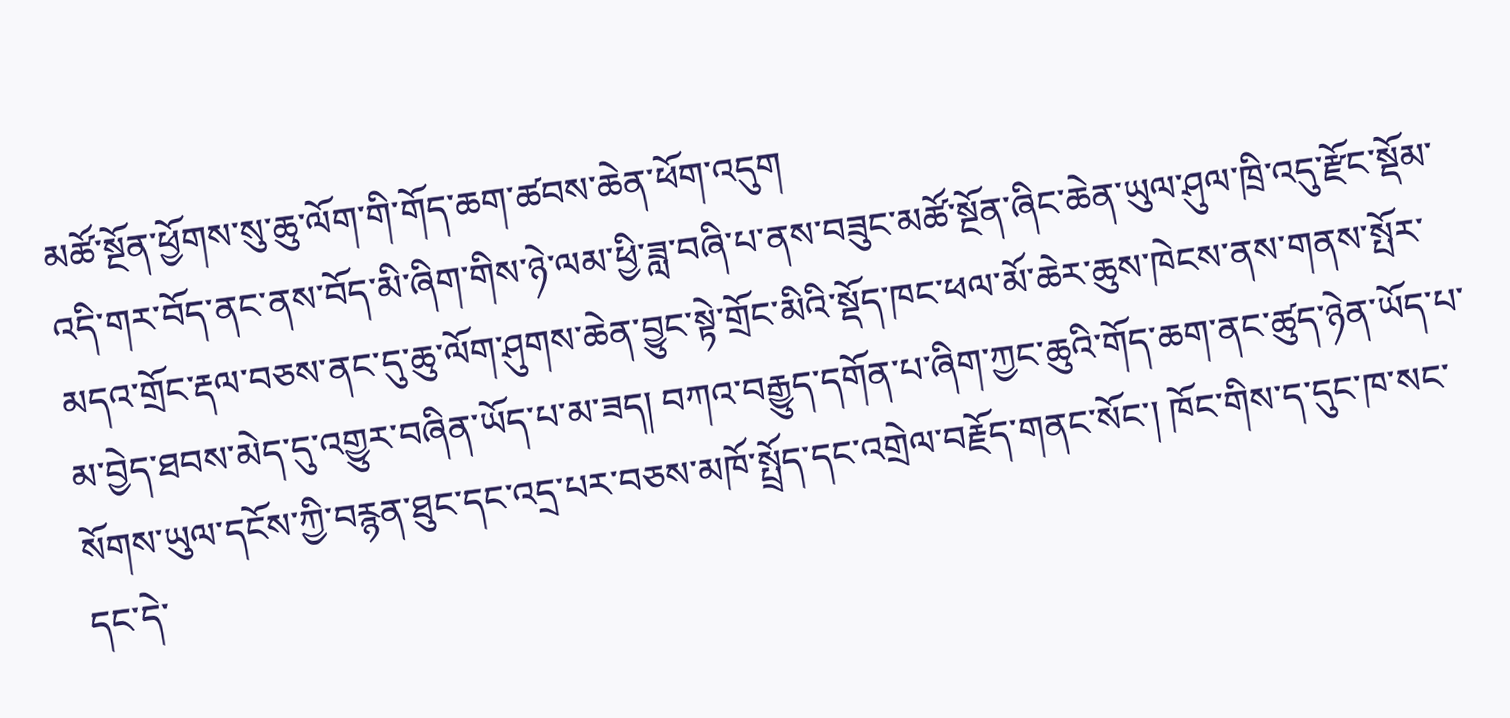མཚོ་སྔོན་ཕྱོགས་སུ་ཆུ་ལོག་གི་གོད་ཆག་ཚབས་ཆེན་ཕོག་འདུག
འདི་གར་བོད་ནང་ནས་བོད་མི་ཞིག་གིས་ཉེ་ལམ་ཕྱི་ཟླ་བཞི་པ་ནས་བཟུང་མཚོ་སྔོན་ཞིང་ཆེན་ཡུལ་ཤུལ་ཁྲི་འདུ་རྫོང་སྡོམ་མདའ་གྲོང་རྡལ་བཅས་ནང་དུ་ཆུ་ལོག་ཤུགས་ཆེན་བྱུང་སྟེ་གྲོང་མིའི་སྡོད་ཁང་ཕལ་མོ་ཆེར་ཆུས་ཁེངས་ནས་གནས་སྤོར་མ་བྱེད་ཐབས་མེད་དུ་འགྱུར་བཞིན་ཡོད་པ་མ་ཟད། བཀའ་བརྒྱུད་དགོན་པ་ཞིག་ཀྱང་ཆུའི་གོད་ཆག་ནང་ཚུད་ཉེན་ཡོད་པ་སོགས་ཡུལ་དངོས་ཀྱི་བརྙན་ཐུང་དང་འདྲ་པར་བཅས་མཁོ་སྤྲོད་དང་འགྲེལ་བརྗོད་གནང་སོང་། ཁོང་གིས་ད་དུང་ཁ་སང་དང་དེ་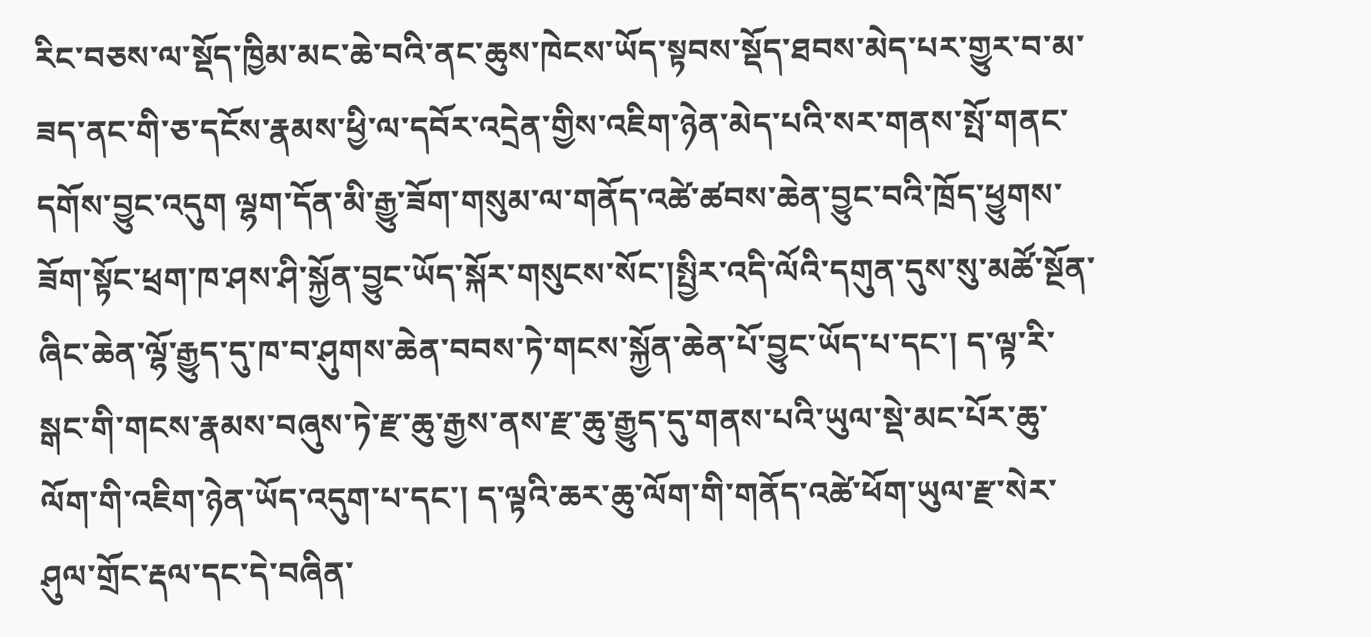རིང་བཅས་ལ་སྡོད་ཁྱིམ་མང་ཆེ་བའི་ནང་ཆུས་ཁེངས་ཡོད་སྟབས་སྡོད་ཐབས་མེད་པར་གྱུར་བ་མ་ཟད་ནང་གི་ཅ་དངོས་རྣམས་ཕྱི་ལ་དབོར་འདྲེན་གྱིས་འཇིག་ཉེན་མེད་པའི་སར་གནས་སྤོ་གནང་དགོས་བྱུང་འདུག ལྷག་དོན་མི་རྒྱུ་ཟོག་གསུམ་ལ་གནོད་འཚེ་ཚབས་ཆེན་བྱུང་བའི་ཁྲོད་ཕྱུགས་ཟོག་སྟོང་ཕྲག་ཁ་ཤས་ཤི་སྐྱོན་བྱུང་ཡོད་སྐོར་གསུངས་སོང་།སྤྱིར་འདི་ལོའི་དགུན་དུས་སུ་མཚོ་སྔོན་ཞིང་ཆེན་ལྷོ་རྒྱུད་དུ་ཁ་བ་ཤུགས་ཆེན་བབས་ཏེ་གངས་སྐྱོན་ཆེན་པོ་བྱུང་ཡོད་པ་དང་། ད་ལྟ་རི་སྒང་གི་གངས་རྣམས་བཞུས་ཏེ་རྫ་ཆུ་རྒྱས་ནས་རྫ་ཆུ་རྒྱུད་དུ་གནས་པའི་ཡུལ་སྡེ་མང་པོར་ཆུ་ལོག་གི་འཇིག་ཉེན་ཡོད་འདུག་པ་དང་། ད་ལྟའི་ཆར་ཆུ་ལོག་གི་གནོད་འཚེ་ཕོག་ཡུལ་རྫ་སེར་ཤུལ་གྲོང་རྡལ་དང་དེ་བཞིན་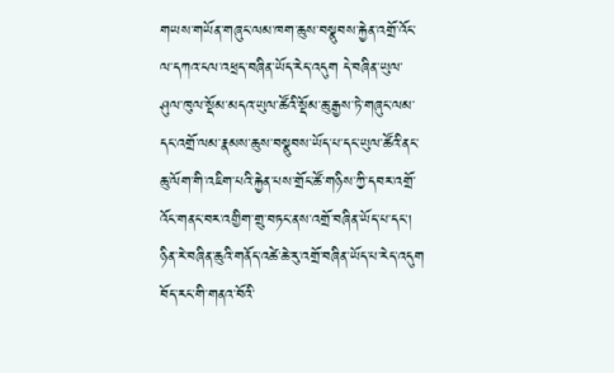གཡས་གཡོན་གཞུང་ལམ་ཁག་ཆུས་བསྣུབས་རྐྱེན་འགྲོ་འོང་ལ་དཀའ་ངལ་འཕྲད་བཞིན་ཡོད་རེད་འདུག དེ་བཞིན་ཡུལ་ཤུལ་ཁུལ་སྡོམ་མདའ་ཡུལ་ཚོའི་སྡོམ་ཆུ་རྒྱས་ཏེ་གཞུང་ལམ་དང་འགྲོ་ལམ་རྣམས་ཆུས་བསྣུབས་ཡོད་པ་དང་ཡུལ་ཚོའི་ནང་ཆུ་ལོག་གི་འཇིག་པའི་རྐྱེན་པས་གྲོང་ཚོ་གཉིས་ཀྱི་དབར་འགྲོ་འོང་གནང་བར་འགྱིག་གྲུ་བཏང་ནས་འགྲོ་བཞིན་ཡོད་པ་དང་། ཉིན་རེ་བཞིན་ཆུའི་གནོད་འཚེ་ཆེ་རུ་འགྲོ་བཞིན་ཡོད་པ་རེད་འདུག
བོད་རང་གི་གནའ་བོའི་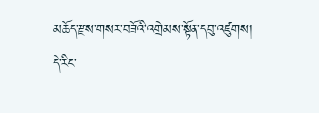མཆོད་རྫས་གསར་བཟོའི་འགྲེམས་སྟོན་དབུ་འཛུགས།
དེ་རིང་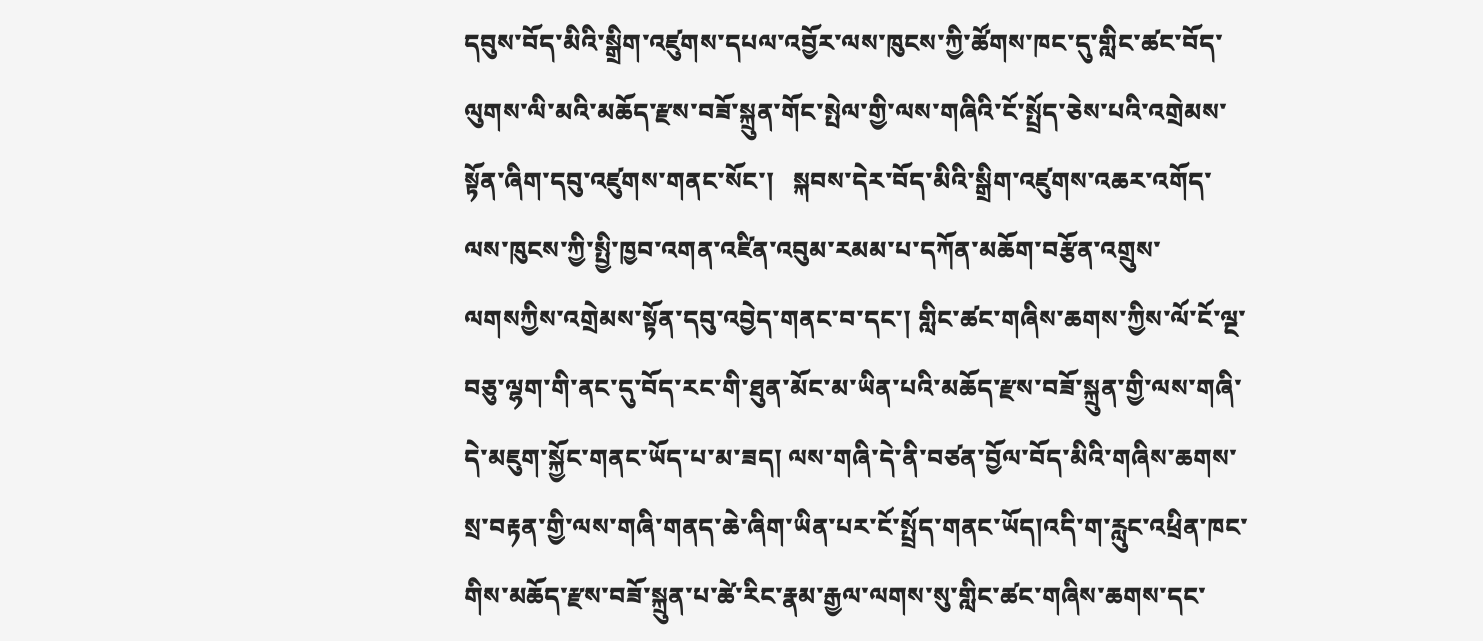དབུས་བོད་མིའི་སྒྲིག་འཛུགས་དཔལ་འབྱོར་ལས་ཁུངས་ཀྱི་ཚོགས་ཁང་དུ་གླིང་ཚང་བོད་ལུགས་ལི་མའི་མཆོད་རྫས་བཟོ་སྐྲུན་གོང་སྤེལ་གྱི་ལས་གཞིའི་ངོ་སྤྲོད་ཅེས་པའི་འགྲེམས་སྟོན་ཞིག་དབུ་འཛུགས་གནང་སོང་།   སྐབས་དེར་བོད་མིའི་སྒྲིག་འཛུགས་འཆར་འགོད་ལས་ཁུངས་ཀྱི་སྤྱི་ཁྱབ་འགན་འཛིན་འབུམ་རམམ་པ་དཀོན་མཆོག་བརྩོན་འགྲུས་ལགསཀྱིས་འགྲེམས་སྟོན་དབུ་འབྱེད་གནང་བ་དང་། གླིང་ཚང་གཞིས་ཆགས་ཀྱིས་ལོ་ངོ་ལྔ་བཅུ་ལྷག་གི་ནང་དུ་བོད་རང་གི་ཐུན་མོང་མ་ཡིན་པའི་མཆོད་རྫས་བཟོ་སྐྲུན་གྱི་ལས་གཞི་དེ་མཇུག་སྐྱོང་གནང་ཡོད་པ་མ་ཟད། ལས་གཞི་དེ་ནི་བཙན་བྱོལ་བོད་མིའི་གཞིས་ཆགས་སྲ་བརྟན་གྱི་ལས་གཞི་གནད་ཆེ་ཞིག་ཡིན་པར་ངོ་སྤྲོད་གནང་ཡོད།འདི་ག་རླུང་འཕྲིན་ཁང་གིས་མཆོད་རྫས་བཟོ་སྐྲུན་པ་ཚེ་རིང་རྣམ་རྒྱལ་ལགས་སུ་གླིང་ཚང་གཞིས་ཆགས་དང་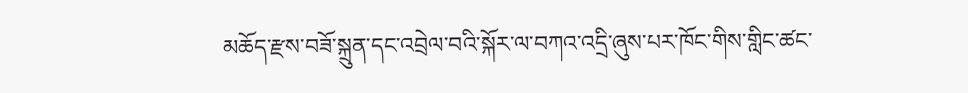མཆོད་རྫས་བཟོ་སྐྲུན་དང་འབྲེལ་བའི་སྐོར་ལ་བཀའ་འདྲི་ཞུས་པར་ཁོང་གིས་གླིང་ཚང་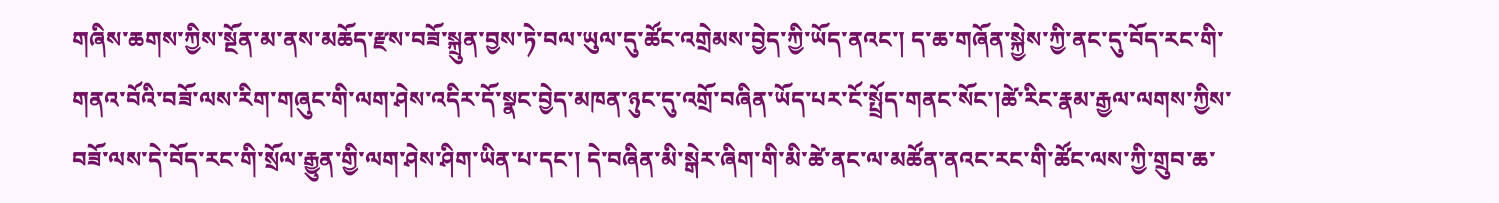གཞིས་ཆགས་ཀྱིས་སྔོན་མ་ནས་མཆོད་རྫས་བཟོ་སྐྲུན་བྱས་ཏེ་བལ་ཡུལ་དུ་ཚོང་འགྲེམས་བྱེད་ཀྱི་ཡོད་ནའང་། ད་ཆ་གཞོན་སྐྱེས་ཀྱི་ནང་དུ་བོད་རང་གི་གནའ་བོའི་བཟོ་ལས་རིག་གཞུང་གི་ལག་ཤེས་འདིར་དོ་སྣང་བྱེད་མཁན་ཉུང་དུ་འགྲོ་བཞིན་ཡོད་པར་ངོ་སྤྲོད་གནང་སོང་།ཚེ་རིང་རྣམ་རྒྱལ་ལགས་ཀྱིས་བཟོ་ལས་དེ་བོད་རང་གི་སྲོལ་རྒྱུན་གྱི་ལག་ཤེས་ཤིག་ཡིན་པ་དང་། དེ་བཞིན་མི་སྒེར་ཞིག་གི་མི་ཚེ་ནང་ལ་མཚོན་ནའང་རང་གི་ཚོང་ལས་ཀྱི་གྲུབ་ཆ་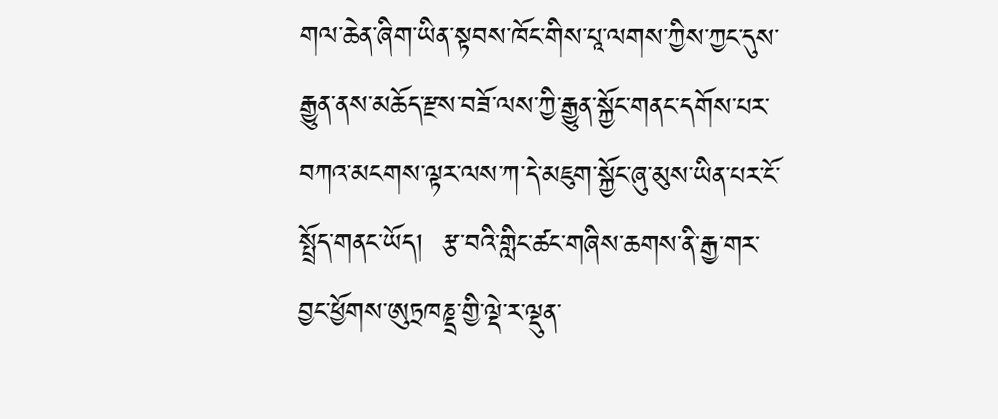གལ་ཆེན་ཞིག་ཡིན་སྟབས་ཁོང་གིས་པཱ་ལགས་ཀྱིས་ཀྱང་དུས་རྒྱུན་ནས་མཆོད་རྫས་བཟོ་ལས་ཀྱི་རྒྱུན་སྐྱོང་གནང་དགོས་པར་བཀའ་མངགས་ལྟར་ལས་ཀ་དེ་མཇུག་སྐྱོང་ཞུ་མུས་ཡིན་པར་ངོ་སྤྲོད་གནང་ཡོད།  རྩ་བའི་གླིང་ཚང་གཞིས་ཆགས་ནི་རྒྱ་གར་བྱང་ཕྱོགས་ཨུཏྲཁཎྡྲ་གྱི་ལྡེ་ར་ལྡུན་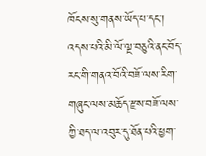ཁོངས་སུ་གནས་ཡོད་པ་དང་། འདས་པའི་མི་ལོ་ལྔ་བཅུའི་ནང་བོད་རང་གི་གནའ་བོའི་བཟོ་ལས་རིག་གཞུང་ལས་མཆོད་རྫས་བཟོ་ལས་ཀྱི་ཐད་ལ་འབུར་དུ་ཐོན་པའི་ཕྱག་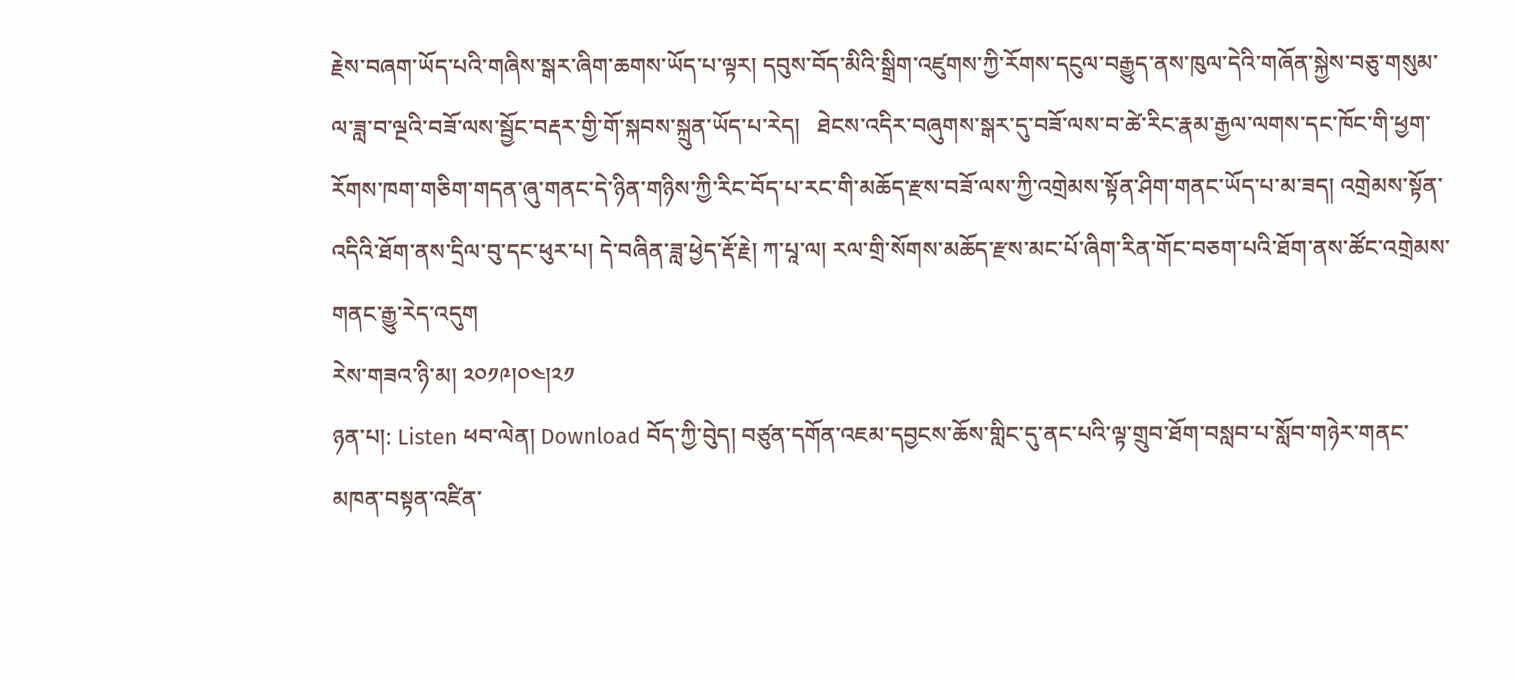རྗེས་བཞག་ཡོད་པའི་གཞིས་སྒར་ཞིག་ཆགས་ཡོད་པ་ལྟར། དབུས་བོད་མིའི་སྒྲིག་འཛུགས་ཀྱི་རོགས་དངུལ་བརྒྱུད་ནས་ཁུལ་དེའི་གཞོན་སྐྱེས་བཅུ་གསུམ་ལ་ཟླ་བ་ལྔའི་བཟོ་ལས་སྦྱོང་བརྡར་གྱི་གོ་སྐབས་སྐྲུན་ཡོད་པ་རེད།   ཐེངས་འདིར་བཞུགས་སྒར་དུ་བཟོ་ལས་བ་ཚེ་རིང་རྣམ་རྒྱལ་ལགས་དང་ཁོང་གི་ཕྱག་རོགས་ཁག་གཅིག་གདན་ཞུ་གནང་དེ་ཉིན་གཉིས་ཀྱི་རིང་བོད་པ་རང་གི་མཆོད་རྫས་བཟོ་ལས་ཀྱི་འགྲེམས་སྟོན་ཤིག་གནང་ཡོད་པ་མ་ཟད། འགྲེམས་སྟོན་འདིའི་ཐོག་ནས་དྲིལ་བུ་དང་ཕུར་པ། དེ་བཞིན་ཟླ་ཕྱེད་རྡོ་རྗེ། ཀ་པཱ་ལ། རལ་གྲི་སོགས་མཆོད་རྫས་མང་པོ་ཞིག་རིན་གོང་བཅག་པའི་ཐོག་ནས་ཚོང་འགྲེམས་གནང་རྒྱུ་རེད་འདུག
རེས་གཟའ་ཉི་མ། ༢༠༡༩།༠༤།༢༡
ཉན་པ།: Listen ཕབ་ལེན། Download བོད་ཀྱི་བེུད། བཙུན་དགོན་འཇམ་དབྱངས་ཆོས་གླིང་དུ་ནང་པའི་ལྟ་གྲུབ་ཐོག་བསླབ་པ་སློབ་གཉེར་གནང་མཁན་བསྟན་འཛིན་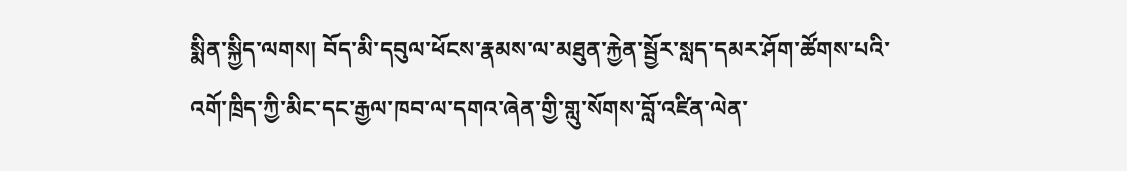སྨིན་སྐྱིད་ལགས། བོད་མི་དབུལ་ཕོངས་རྣམས་ལ་མཐུན་རྐྱེན་སྦྱོར་སླད་དམར་ཤོག་ཚོགས་པའི་འགོ་ཁྲིད་ཀྱི་མིང་དང་རྒྱལ་ཁབ་ལ་དགའ་ཞེན་གྱི་གླུ་སོགས་བློ་འཛིན་ལེན་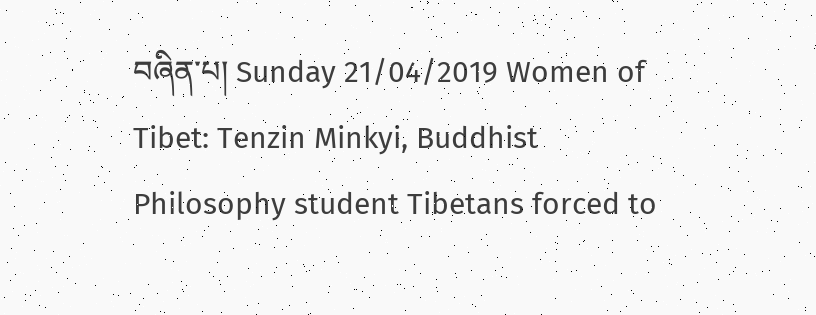བཞིན་པ། Sunday 21/04/2019 Women of Tibet: Tenzin Minkyi, Buddhist Philosophy student Tibetans forced to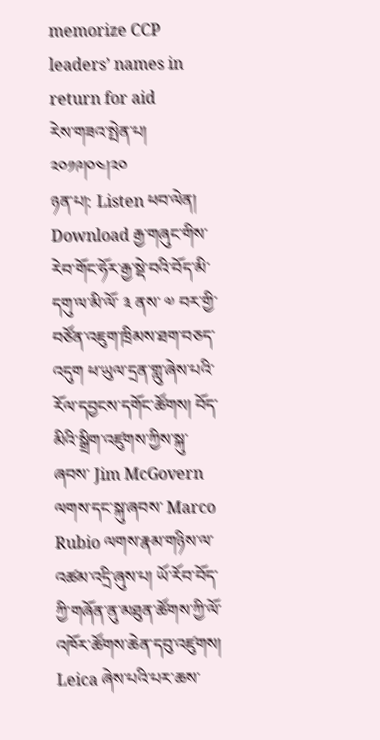memorize CCP leaders’ names in return for aid
རེས་གཟའ་སྤེན་པ། ༢༠༡༩།༠༤།༢༠
ཉན་པ།: Listen ཕབ་ལེན། Download རྒྱ་གཞུང་གིས་རེབ་གོང་ཧོར་རྒྱ་སྡེ་བའི་བོད་མི་དགུ་ལ་མི་ལོ་ ༣ ནས་ ༧ བར་གྱི་བཙོན་འཇུག་ཁྲིམས་ཐག་བཅད་འདུག ཕ་ཡུལ་དྲན་གླུ་ཞེས་པའི་རོལ་དབྱངས་དགོང་ཚོགས། བོད་མིའི་སྒྲིག་འཛུགས་ཀྱིས་སྐུ་ཞབས་ Jim McGovern ལགས་དང་སྐུ་ཞབས་ Marco Rubio ལགས་རྣམ་གཉིས་ལ་འཚམ་འདྲི་ཞུས་པ། ཡོ་རོབ་བོད་ཀྱི་གཞོན་ནུ་མཐུན་ཚོགས་ཀྱི་ལོ་འཁོར་ཚོགས་ཆེན་དབུ་འཛུགས། Leica ཞེས་པའི་པར་ཆས་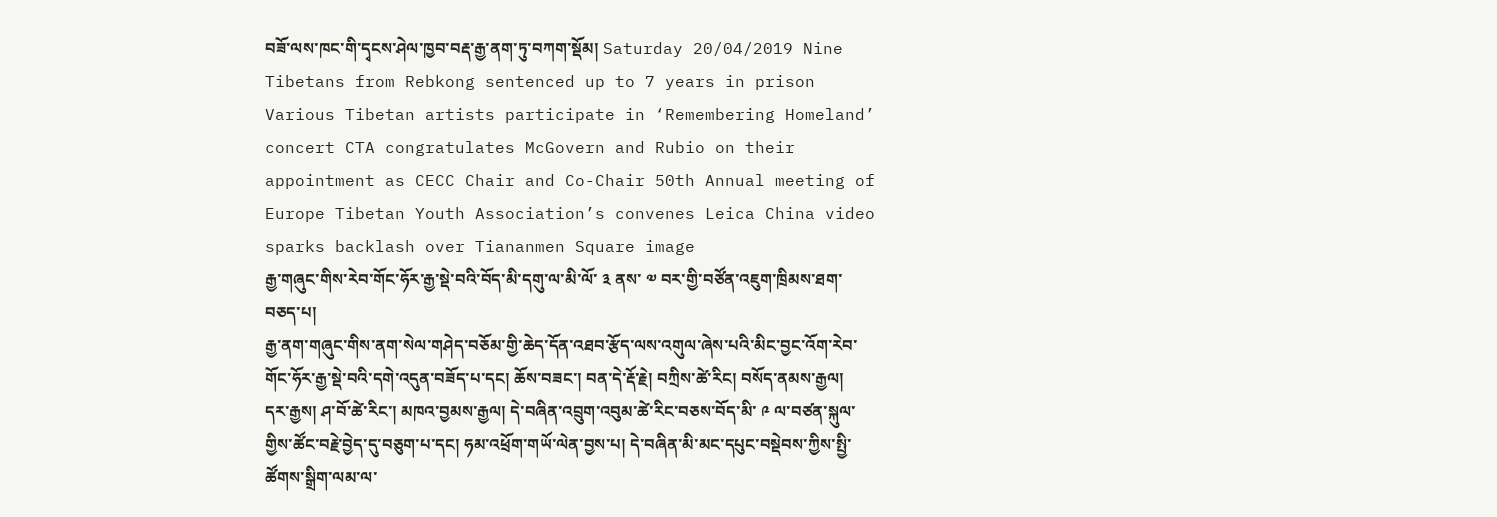བཟོ་ལས་ཁང་གི་དྭངས་ཤེལ་ཁྱབ་བརྡ་རྒྱ་ནག་ཏུ་བཀག་སྡོམ། Saturday 20/04/2019 Nine Tibetans from Rebkong sentenced up to 7 years in prison Various Tibetan artists participate in ‘Remembering Homeland’ concert CTA congratulates McGovern and Rubio on their appointment as CECC Chair and Co-Chair 50th Annual meeting of Europe Tibetan Youth Association’s convenes Leica China video sparks backlash over Tiananmen Square image
རྒྱ་གཞུང་གིས་རེབ་གོང་ཧོར་རྒྱ་སྡེ་བའི་བོད་མི་དགུ་ལ་མི་ལོ་ ༣ ནས་ ༧ བར་གྱི་བཙོན་འཇུག་ཁྲིམས་ཐག་བཅད་པ།
རྒྱ་ནག་གཞུང་གིས་ནག་སེལ་གཤེད་བཅོམ་གྱི་ཆེད་དོན་འཐབ་རྩོད་ལས་འགུལ་ཞེས་པའི་མིང་བྱང་འོག་རེབ་གོང་ཧོར་རྒྱ་སྡེ་བའི་དགེ་འདུན་བཟོད་པ་དང། ཆོས་བཟང་། བན་དེ་རྡོ་རྗེ། བཀྲིས་ཚེ་རིང། བསོད་ནམས་རྒྱལ། དར་རྒྱས། ཤ་བོ་ཚེ་རིང་། མཁའ་བྱམས་རྒྱལ། དེ་བཞིན་འབྲུག་འབུམ་ཚེ་རིང་བཅས་བོད་མི་ ༩ ལ་བཙན་སྐུལ་གྱིས་ཚོང་བརྗེ་བྱེད་དུ་བཅུག་པ་དང། ཧམ་འཕྲོག་གཡོ་ལེན་བྱས་པ། དེ་བཞིན་མི་མང་དཔུང་བསྡེབས་ཀྱིས་སྤྱི་ཚོགས་སྒྲིག་ལམ་ལ་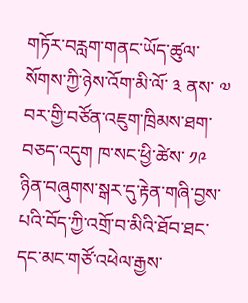གཏོར་བརླག་གནང་ཡོད་ཚུལ་སོགས་ཀྱི་ཉེས་འོག་མི་ལོ་ ༣ ནས་ ༧ བར་གྱི་བཙོན་འཇུག་ཁྲིམས་ཐག་བཅད་འདུག ཁ་སང་ཕྱི་ཚེས་ ༡༩ ཉིན་བཞུགས་སྒར་དུ་རྟེན་གཞི་བྱས་པའི་བོད་ཀྱི་འགྲོ་བ་མིའི་ཐོབ་ཐང་དང་མང་གཙོ་འཕེལ་རྒྱས་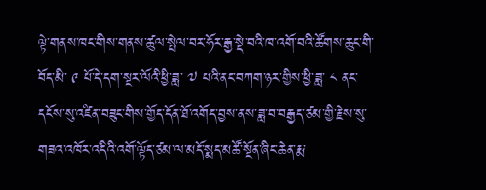ལྟེ་གནས་ཁང་གིས་གནས་ཚུལ་སྤེལ་བར་ཧོར་རྒྱ་སྡེ་བའི་ཁ་འགོ་བའི་ཚོགས་ཆུང་གི་བོད་མི་ ༩ པོ་དེ་དག་སྔར་ལོའི་ཕྱི་ཟླ་ ༧ པའི་ནང་བཀག་ཉར་གྱིས་ཕྱི་ཟླ་ ༨ ནང་དངོས་སུ་འཛིན་བཟུང་གིས་གྱོད་དོན་ཐོ་འགོད་བྱས་ནས་ཟླ་བ་བརྒྱད་ཙམ་གྱི་རྗེས་སུ་གཟའ་འཁོར་འདིའི་འགོ་ལྟོད་ཙམ་ལ་མདོ་སྨད་མཚོ་སྔོན་ཞིང་ཆེན་རྨ་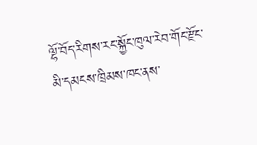ལྷོ་བོད་རིགས་རང་སྐྱོང་ཁུལ་རེབ་གོང་རྫོང་མི་དམངས་ཁྲིམས་ཁང་ནས་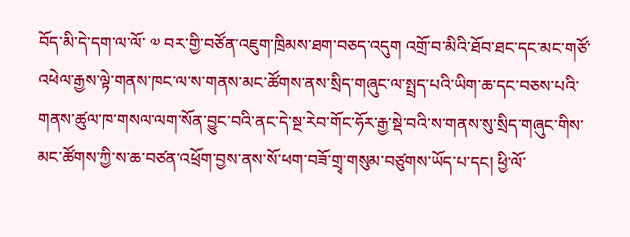བོད་མི་དེ་དག་ལ་ལོ་ ༧ བར་གྱི་བཙོན་འཇུག་ཁྲིམས་ཐག་བཅད་འདུག འགྲོ་བ་མིའི་ཐོབ་ཐང་དང་མང་གཙོ་འཕེལ་རྒྱས་ལྟེ་གནས་ཁང་ལ་ས་གནས་མང་ཚོགས་ནས་སྲིད་གཞུང་ལ་སྤྲད་པའི་ཡིག་ཆ་དང་བཅས་པའི་གནས་ཚུལ་ཁ་གསལ་ལག་སོན་བྱུང་བའི་ནང་དེ་སྔ་རེབ་གོང་ཧོར་རྒྱ་སྡེ་བའི་ས་གནས་སུ་སྲིད་གཞུང་གིས་མང་ཚོགས་ཀྱི་ས་ཆ་བཙན་འཕྲོག་བྱས་ནས་སོ་ཕག་བཟོ་གྲྭ་གསུམ་བཙུགས་ཡོད་པ་དང། ཕྱི་ལོ་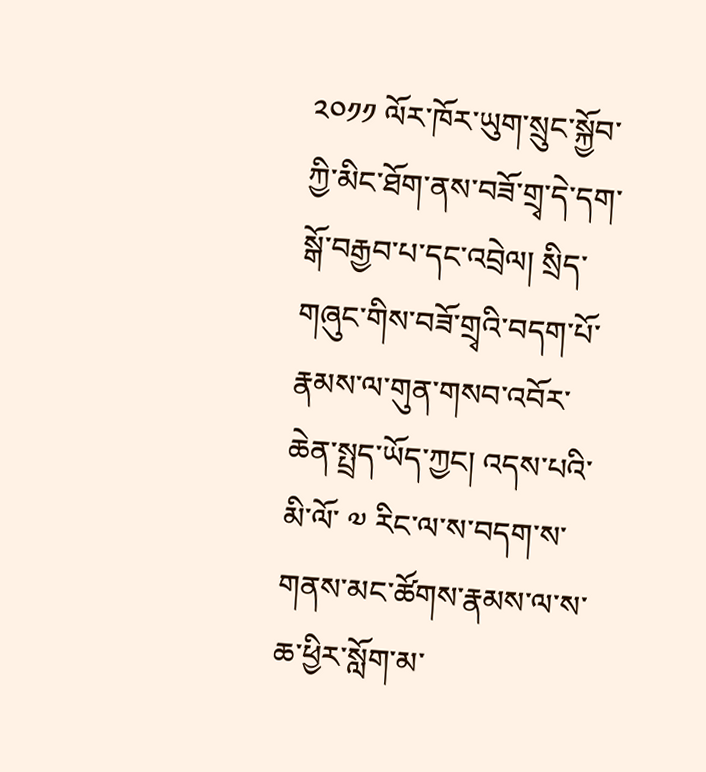༢༠༡༡ ལོར་ཁོར་ཡུག་སྲུང་སྐྱོབ་ཀྱི་མིང་ཐོག་ནས་བཟོ་གྲྭ་དེ་དག་སྒོ་བརྒྱབ་པ་དང་འབྲེལ། སྲིད་གཞུང་གིས་བཟོ་གྲྭའི་བདག་པོ་རྣམས་ལ་གུན་གསབ་འབོར་ཆེན་སྤྲད་ཡོད་ཀྱང། འདས་པའི་མི་ལོ་ ༧ རིང་ལ་ས་བདག་ས་གནས་མང་ཚོགས་རྣམས་ལ་ས་ཆ་ཕྱིར་སློག་མ་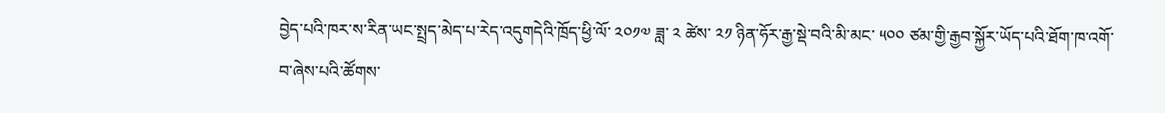བྱེད་པའི་ཁར་ས་རིན་ཡང་སྤྲད་མེད་པ་རེད་འདུགདེའི་ཁྲོད་ཕྱི་ལོ་ ༢༠༡༧ ཟླ་ ༢ ཚེས་ ༢༡ ཉིན་ཧོར་རྒྱ་སྡེ་བའི་མི་མང་ ༥༠༠ ཙམ་གྱི་རྒྱབ་སྐྱོར་ཡོད་པའི་ཐོག་ཁ་འགོ་བ་ཞེས་པའི་ཚོགས་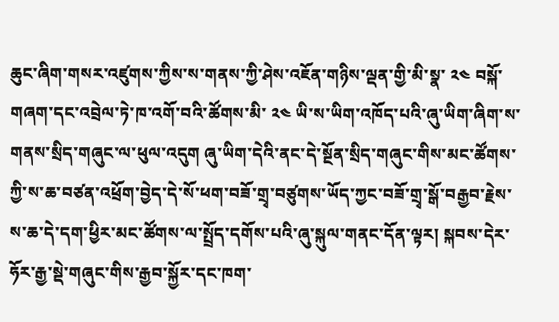ཆུང་ཞིག་གསར་འཛུགས་ཀྱིས་ས་གནས་ཀྱི་ཤེས་འཇོན་གཉིས་ལྡན་གྱི་མི་སྣ་ ༢༤ བསྐོ་གཞག་དང་འབྲེལ་ཏེ་ཁ་འགོ་བའི་ཚོགས་མི་ ༢༤ ཡི་ས་ཡིག་འཁོད་པའི་ཞུ་ཡིག་ཞིག་ས་གནས་སྲིད་གཞུང་ལ་ཕུལ་འདུག ཞུ་ཡིག་དེའི་ནང་དེ་སྔོན་སྲིད་གཞུང་གིས་མང་ཚོགས་ཀྱི་ས་ཆ་བཙན་འཕྲོག་བྱེད་དེ་སོ་ཕག་བཟོ་གྲྭ་བཙུགས་ཡོད་ཀྱང་བཟོ་གྲྭ་སྒོ་བརྒྱབ་རྗེས་ས་ཆ་དེ་དག་ཕྱིར་མང་ཚོགས་ལ་སྤྲོད་དགོས་པའི་ཞུ་སྐུལ་གནང་དོན་ལྟར། སྐབས་དེར་ཧོར་རྒྱ་སྡེ་གཞུང་གིས་རྒྱབ་སྐྱོར་དང་ཁག་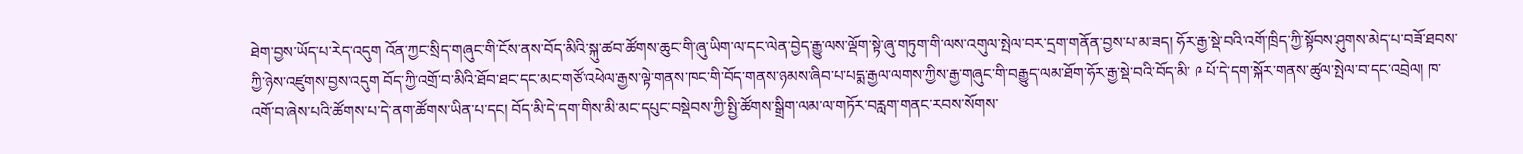ཐེག་བྱས་ཡོད་པ་རེད་འདུག འོན་ཀྱང་སྲིད་གཞུང་གི་ངོས་ནས་བོད་མིའི་སྐུ་ཚབ་ཚོགས་ཆུང་གི་ཞུ་ཡིག་ལ་དང་ལེན་བྱེད་རྒྱུ་ལས་ལྡོག་སྟེ་ཞུ་གཏུག་གི་ལས་འགུལ་སྤེལ་བར་དྲག་གནོན་བྱས་པ་མ་ཟད། ཧོར་རྒྱ་སྡེ་བའི་འགོ་ཁྲིད་ཀྱི་སྟོབས་ཤུགས་མེད་པ་བཟོ་ཐབས་ཀྱི་ཉེས་འཛུགས་བྱས་འདུག བོད་ཀྱི་འགྲོ་བ་མིའི་ཐོབ་ཐང་དང་མང་གཙོ་འཕེལ་རྒྱས་ལྟེ་གནས་ཁང་གི་བོད་གནས་ཉམས་ཞིབ་པ་པདྨ་རྒྱལ་ལགས་ཀྱིས་རྒྱ་གཞུང་གི་བརྒྱུད་ལམ་ཐོག་ཧོར་རྒྱ་སྡེ་བའི་བོད་མི་ ༩ པོ་དེ་དག་སྐོར་གནས་ཚུལ་སྤེལ་བ་དང་འབྲེལ། ཁ་འགོ་བ་ཞེས་པའི་ཚོགས་པ་དེ་ནག་ཚོགས་ཡིན་པ་དང། བོད་མི་དེ་དག་གིས་མི་མང་དཔུང་བསྡེབས་ཀྱི་སྤྱི་ཚོགས་སྒྲིག་ལམ་ལ་གཏོར་བརླག་གནང་རབས་སོགས་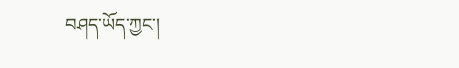བཤད་ཡོད་ཀྱང་།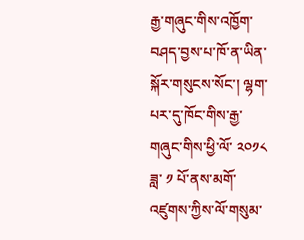རྒྱ་གཞུང་གིས་འཁྱོག་བཤད་བྱས་པ་ཁོ་ན་ཡིན་སྐོར་གསུངས་སོང་། ལྷག་པར་དུ་ཁོང་གིས་རྒྱ་གཞུང་གིས་ཕྱི་ལོ་ ༢༠༡༨ ཟླ་ ༡ པོ་ནས་མགོ་འཛུགས་ཀྱིས་ལོ་གསུམ་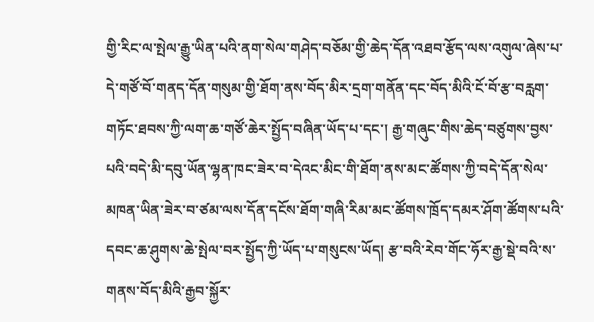གྱི་རིང་ལ་སྤེལ་རྒྱུ་ཡིན་པའི་ནག་སེལ་གཤེད་བཅོམ་གྱི་ཆེད་དོན་འཐབ་རྩོད་ལས་འགུལ་ཞེས་པ་དེ་གཙོ་བོ་གནད་དོན་གསུམ་གྱི་ཐོག་ནས་བོད་མིར་དྲག་གནོན་དང་བོད་མིའི་ངོ་བོ་རྩ་བརླག་གཏོང་ཐབས་ཀྱི་ལག་ཆ་གཙོ་ཆེར་སྤྱོད་བཞིན་ཡོད་པ་དང་། རྒྱ་གཞུང་གིས་ཆེད་བཙུགས་བྱས་པའི་བདེ་མི་དབུ་ཡོན་ལྷན་ཁང་ཟེར་བ་དེའང་མིང་གི་ཐོག་ནས་མང་ཚོགས་ཀྱི་བདེ་དོན་སེལ་མཁན་ཡིན་ཟེར་བ་ཙམ་ལས་དོན་དངོས་ཐོག་གཞི་རིམ་མང་ཚོགས་ཁྲོད་དམར་ཤོག་ཚོགས་པའི་དབང་ཆ་ཤུགས་ཆེ་སྤེལ་བར་སྤྱོད་ཀྱི་ཡོད་པ་གསུངས་ཡོད། རྩ་བའི་རེབ་གོང་ཧོར་རྒྱ་སྡེ་བའི་ས་གནས་བོད་མིའི་རྒྱབ་སྐྱོར་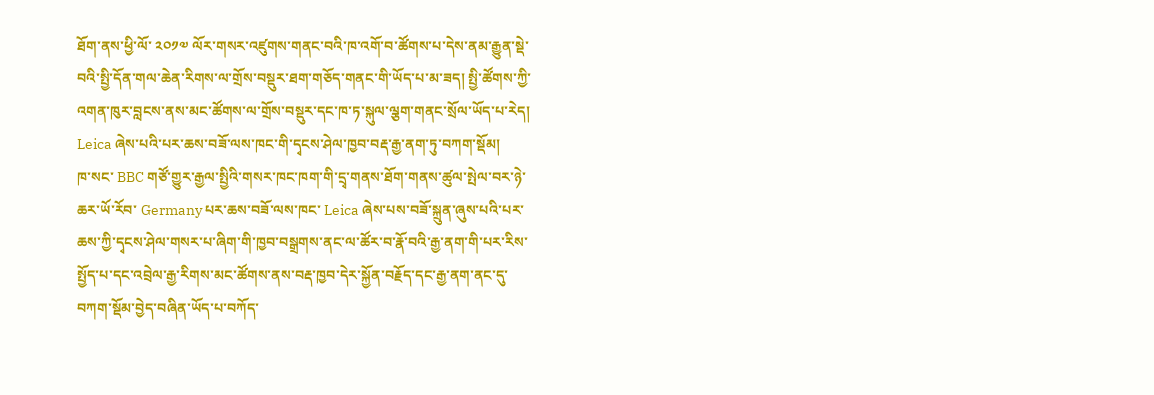ཐོག་ནས་ཕྱི་ལོ་ ༢༠༡༧ ལོར་གསར་འཛུགས་གནང་བའི་ཁ་འགོ་བ་ཚོགས་པ་དེས་ནམ་རྒྱུན་སྡེ་བའི་སྤྱི་དོན་གལ་ཆེན་རིགས་ལ་གྲོས་བསྡུར་ཐག་གཅོད་གནང་གི་ཡོད་པ་མ་ཟད། སྤྱི་ཚོགས་ཀྱི་འགན་ཁུར་བླངས་ནས་མང་ཚོགས་ལ་གྲོས་བསྡུར་དང་ཁ་ཏ་སྐུལ་ལྕག་གནང་སྲོལ་ཡོད་པ་རེད།
Leica ཞེས་པའི་པར་ཆས་བཟོ་ལས་ཁང་གི་དྭངས་ཤེལ་ཁྱབ་བརྡ་རྒྱ་ནག་ཏུ་བཀག་སྡོམ།
ཁ་སང་ BBC གཙོ་གྱུར་རྒྱལ་སྤྱིའི་གསར་ཁང་ཁག་གི་དྲྭ་གནས་ཐོག་གནས་ཚུལ་སྤེལ་བར་ཉེ་ཆར་ཡོ་རོབ་ Germany པར་ཆས་བཟོ་ལས་ཁང་ Leica ཞེས་པས་བཟོ་སྐྲུན་ཞུས་པའི་པར་ཆས་ཀྱི་དྭངས་ཤེལ་གསར་པ་ཞིག་གི་ཁྱབ་བསྒྲགས་ནང་ལ་ཚོར་བ་རྣོ་བའི་རྒྱ་ནག་གི་པར་རིས་སྤྱོད་པ་དང་འབྲེལ་རྒྱ་རིགས་མང་ཚོགས་ནས་བརྡ་ཁྱབ་དེར་སྐྱོན་བརྗོད་དང་རྒྱ་ནག་ནང་དུ་བཀག་སྡོམ་བྱེད་བཞིན་ཡོད་པ་བཀོད་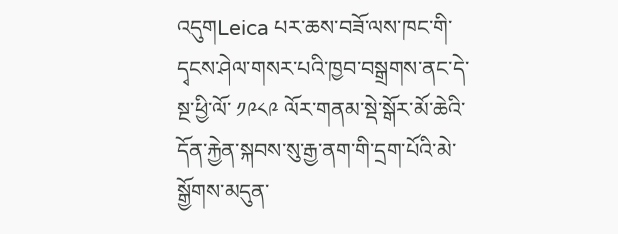འདུགLeica པར་ཆས་བཟོ་ལས་ཁང་གི་དྭངས་ཤེལ་གསར་པའི་ཁྱབ་བསྒྲགས་ནང་དེ་སྔ་ཕྱི་ལོ་ ༡༩༨༩ ལོར་གནམ་སྡེ་སྒོར་མོ་ཆེའི་དོན་རྐྱེན་སྐབས་སུ་རྒྱ་ནག་གི་དྲག་པོའི་མེ་སྒྱོགས་མདུན་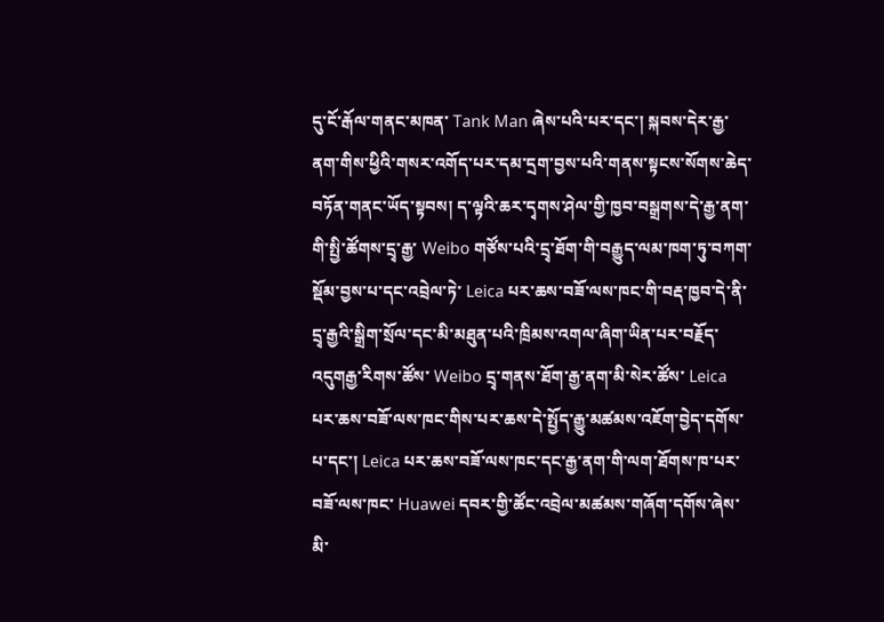དུ་ངོ་རྒོལ་གནང་མཁན་ Tank Man ཞེས་པའི་པར་དང་། སྐབས་དེར་རྒྱ་ནག་གིས་ཕྱིའི་གསར་འགོད་པར་དམ་དྲག་བྱས་པའི་གནས་སྟངས་སོགས་ཆེད་བཏོན་གནང་ཡོད་སྟབས། ད་ལྟའི་ཆར་དྭགས་ཤེལ་གྱི་ཁྱབ་བསྒྲགས་དེ་རྒྱ་ནག་གི་སྤྱི་ཚོགས་དྲྭ་རྒྱ་ Weibo གཙོས་པའི་དྲྭ་ཐོག་གི་བརྒྱུད་ལམ་ཁག་ཏུ་བཀག་སྡོམ་བྱས་པ་དང་འབྲེལ་ཏེ་ Leica པར་ཆས་བཟོ་ལས་ཁང་གི་བརྡ་ཁྱབ་དེ་ནི་དྲྭ་རྒྱའི་སྒྲིག་སྲོལ་དང་མི་མཐུན་པའི་ཁྲིམས་འགལ་ཞིག་ཡིན་པར་བརྗོད་འདུགརྒྱ་རིགས་ཚོས་ Weibo དྲྭ་གནས་ཐོག་རྒྱ་ནག་མི་སེར་ཚོས་ Leica པར་ཆས་བཟོ་ལས་ཁང་གིས་པར་ཆས་དེ་སྤྱོད་རྒྱུ་མཚམས་འཇོག་བྱེད་དགོས་པ་དང་། Leica པར་ཆས་བཟོ་ལས་ཁང་དང་རྒྱ་ནག་གི་ལག་ཐོགས་ཁ་པར་བཟོ་ལས་ཁང་ Huawei དབར་གྱི་ཚོང་འབྲེལ་མཚམས་གཞོག་དགོས་ཞེས་མི་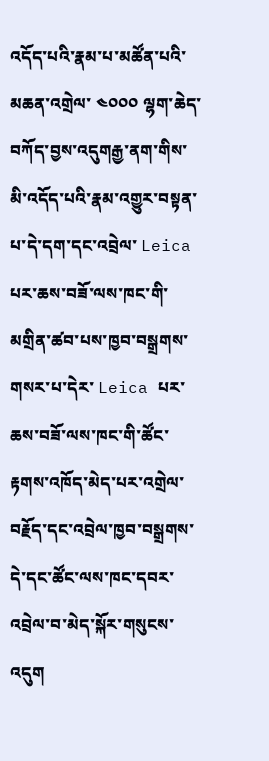འདོད་པའི་རྣམ་པ་མཚོན་པའི་མཆན་འགྲེལ་ ༤༠༠༠ ལྷག་ཆེད་བཀོད་བྱས་འདུགརྒྱ་ནག་གིས་མི་འདོད་པའི་རྣམ་འགྱུར་བསྟན་པ་དེ་དག་དང་འབྲེལ་ Leica པར་ཆས་བཟོ་ལས་ཁང་གི་མགྲིན་ཚབ་པས་ཁྱབ་བསྒྲགས་གསར་པ་དེར་ Leica པར་ཆས་བཟོ་ལས་ཁང་གི་ཚོང་རྟགས་འཁོད་མེད་པར་འགྲེལ་བརྗོད་དང་འབྲེལ་ཁྱབ་བསྒྲགས་དེ་དང་ཚོང་ལས་ཁང་དབར་འབྲེལ་བ་མེད་སྐོར་གསུངས་འདུག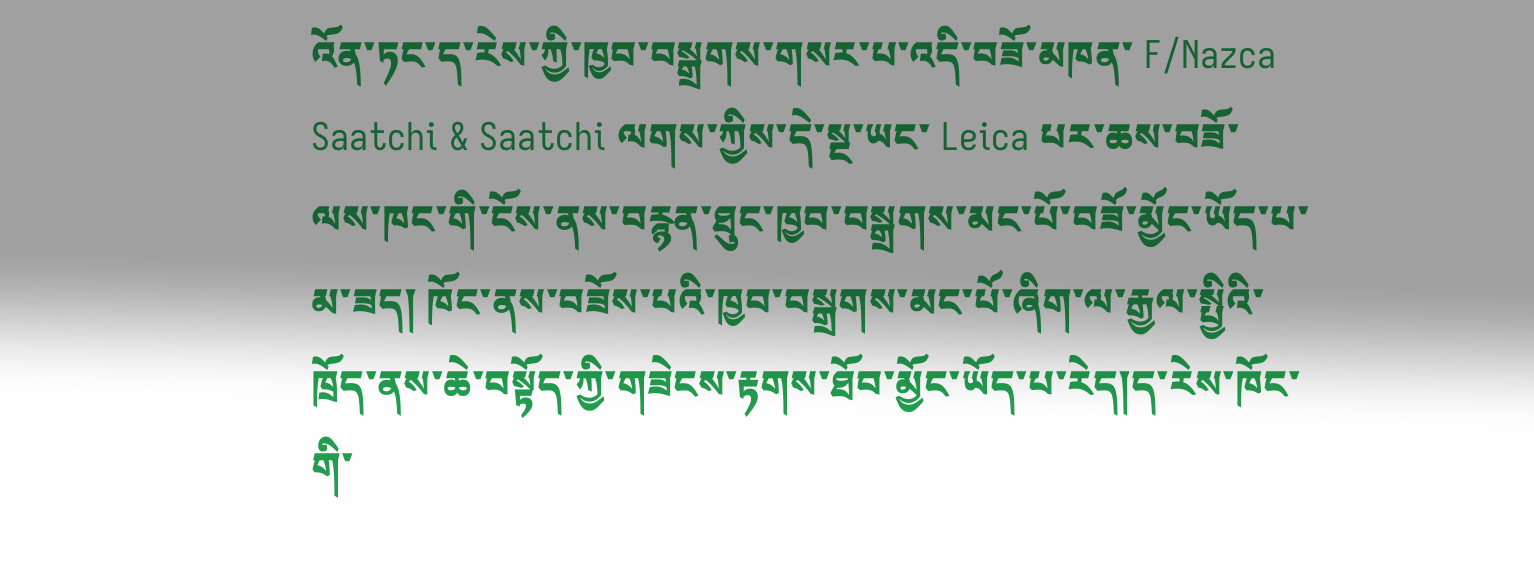འོན་ཏང་ད་རེས་ཀྱི་ཁྱབ་བསྒྲགས་གསར་པ་འདི་བཟོ་མཁན་ F/Nazca Saatchi & Saatchi ལགས་ཀྱིས་དེ་སྔ་ཡང་ Leica པར་ཆས་བཟོ་ལས་ཁང་གི་ངོས་ནས་བརྙན་ཐུང་ཁྱབ་བསྒྲགས་མང་པོ་བཟོ་མྱོང་ཡོད་པ་མ་ཟད། ཁོང་ནས་བཟོས་པའི་ཁྱབ་བསྒྲགས་མང་པོ་ཞིག་ལ་རྒྱལ་སྤྱིའི་ཁྲོད་ནས་ཆེ་བསྟོད་ཀྱི་གཟེངས་རྟགས་ཐོབ་མྱོང་ཡོད་པ་རེད།ད་རེས་ཁོང་གི་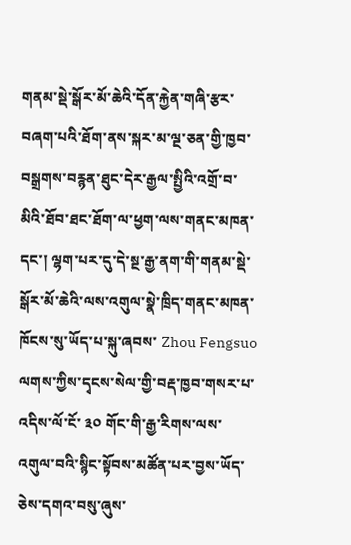གནམ་སྡེ་སྒོར་མོ་ཆེའི་དོན་རྐྱེན་གཞི་རྩར་བཞག་པའི་ཐོག་ནས་སྐར་མ་ལྔ་ཅན་གྱི་ཁྱབ་བསྒྲགས་བརྙན་ཐུང་དེར་རྒྱལ་སྤྱིའི་འགྲོ་བ་མིའི་ཐོབ་ཐང་ཐོག་ལ་ཕྱག་ལས་གནང་མཁན་དང་། ལྷག་པར་དུ་དེ་སྔ་རྒྱ་ནག་གི་གནམ་སྡེ་སྒོར་མོ་ཆེའི་ལས་འགུལ་སྣེ་ཁྲིད་གནང་མཁན་ཁོངས་སུ་ཡོད་པ་སྐུ་ཞབས་ Zhou Fengsuo ལགས་ཀྱིས་དྭངས་སེལ་གྱི་བརྡ་ཁྱབ་གསར་པ་འདིས་ལོ་ངོ་ ༣༠ གོང་གི་རྒྱ་རིགས་ལས་འགུལ་བའི་སྙིང་སྟོབས་མཚོན་པར་བྱས་ཡོད་ཅེས་དགའ་བསུ་ཞུས་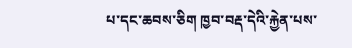པ་དང་ཆབས་ཅིག ཁྱབ་བརྡ་དེའི་རྐྱེན་པས་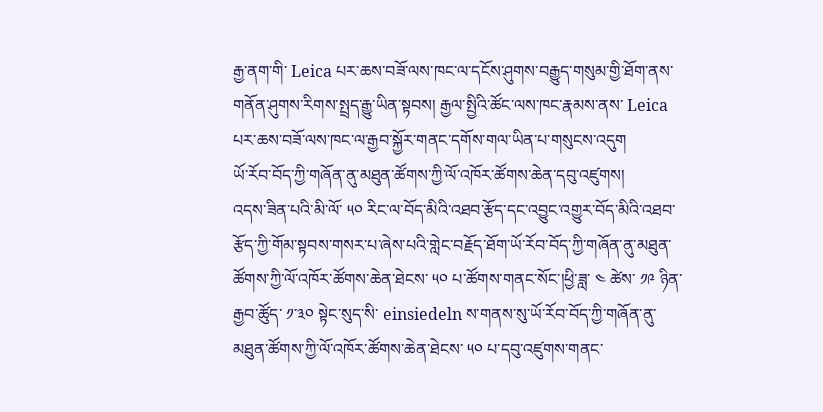རྒྱ་ནག་གི་ Leica པར་ཆས་བཟོ་ལས་ཁང་ལ་དངོས་ཤུགས་བརྒྱུད་གསུམ་གྱི་ཐོག་ནས་གནོན་ཤུགས་རིགས་སྤྲད་རྒྱུ་ཡིན་སྟབས། རྒྱལ་སྤྱིའི་ཚོང་ལས་ཁང་རྣམས་ནས་ Leica པར་ཆས་བཟོ་ལས་ཁང་ལ་རྒྱབ་སྐྱོར་གནང་དགོས་གལ་ཡིན་པ་གསུངས་འདུག
ཡོ་རོབ་བོད་ཀྱི་གཞོན་ནུ་མཐུན་ཚོགས་ཀྱི་ལོ་འཁོར་ཚོགས་ཆེན་དབུ་འཛུགས།
འདས་ཟིན་པའི་མི་ལོ་ ༥༠ རིང་ལ་བོད་མིའི་འཐབ་རྩོད་དང་འབྱུང་འགྱུར་བོད་མིའི་འཐབ་རྩོད་ཀྱི་གོམ་སྟབས་གསར་པ་ཞེས་པའི་གླེང་བརྗོད་ཐོག་ཡོ་རོབ་བོད་ཀྱི་གཞོན་ནུ་མཐུན་ཚོགས་ཀྱི་ལོ་འཁོར་ཚོགས་ཆེན་ཐེངས་ ༥༠ པ་ཚོགས་གནང་སོང་།ཕྱི་ཟླ་ ༤ ཚེས་ ༡༩ ཉིན་རྒྱབ་ཚོུད་ ༡་༣༠ སྟེང་སུད་སི་ einsiedeln ས་གནས་སུ་ཡོ་རོབ་བོད་ཀྱི་གཞོན་ནུ་མཐུན་ཚོགས་ཀྱི་ལོ་འཁོར་ཚོགས་ཆེན་ཐེངས་ ༥༠ པ་དབུ་འཛུགས་གནང་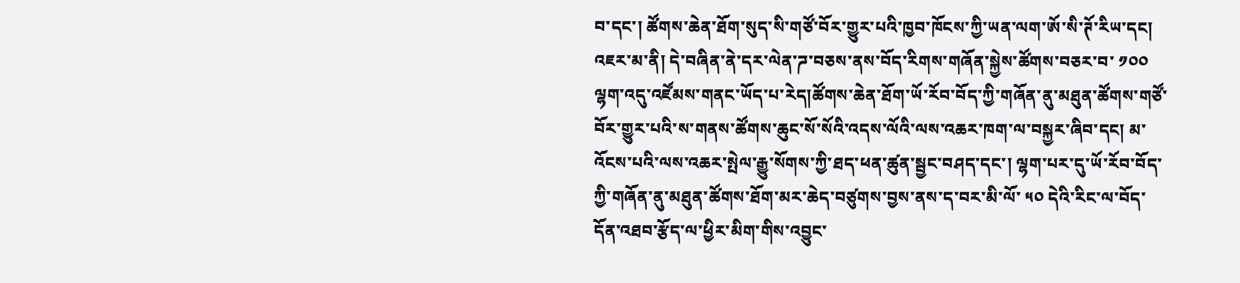བ་དང་། ཚོགས་ཆེན་ཐོག་སུད་སི་གཙོ་བོར་གྱུར་པའི་ཁྱབ་ཁོངས་ཀྱི་ཡན་ལག་ཨོ་སི་ཊོ་རིཡ་དང། འཇར་མ་ནི། དེ་བཞིན་ནེ་དར་ལེན་ཌ་བཅས་ནས་བོད་རིགས་གཞོན་སྐྱེས་ཚོགས་བཅར་བ་ ༡༠༠ ལྷག་འདུ་འཛོམས་གནང་ཡོད་པ་རེད།ཚོགས་ཆེན་ཐོག་ཡོ་རོབ་བོད་ཀྱི་གཞོན་ནུ་མཐུན་ཚོགས་གཙོ་བོར་གྱུར་པའི་ས་གནས་ཚོགས་ཆུང་སོ་སོའི་འདས་ལོའི་ལས་འཆར་ཁག་ལ་བསྐྱར་ཞིབ་དང། མ་འོངས་པའི་ལས་འཆར་སྤེལ་རྒྱུ་སོགས་ཀྱི་ཐད་ཕན་ཚུན་སྦྱང་བཤད་དང་། ལྷག་པར་དུ་ཡོ་རོབ་བོད་ཀྱི་གཞོན་ནུ་མཐུན་ཚོགས་ཐོག་མར་ཆེད་བཙུགས་བྱས་ནས་ད་བར་མི་ལོ་ ༥༠ དེའི་རིང་ལ་བོད་དོན་འཐབ་རྩོད་ལ་ཕྱིར་མིག་གིས་འབྱུང་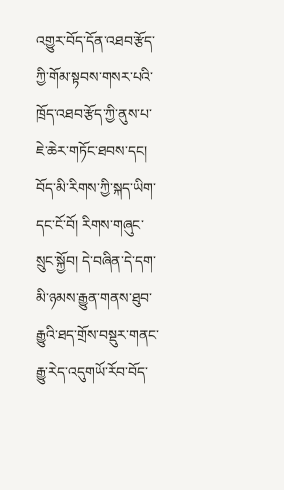འགྱུར་བོད་དོན་འཐབ་རྩོད་ཀྱི་གོམ་སྟབས་གསར་པའི་ཁྲོད་འཐབ་རྩོད་ཀྱི་ནུས་པ་ཇེ་ཆེར་གཏོང་ཐབས་དང། བོད་མི་རིགས་ཀྱི་སྐད་ཡིག་དང་ངོ་བོ། རིགས་གཞུང་སྲུང་སྐྱོབ། དེ་བཞིན་དེ་དག་མི་ཉམས་རྒྱུན་གནས་ཐུབ་རྒྱུའི་ཐད་གྲོས་བསྡུར་གནང་རྒྱུ་རེད་འདུགཡོ་རོབ་བོད་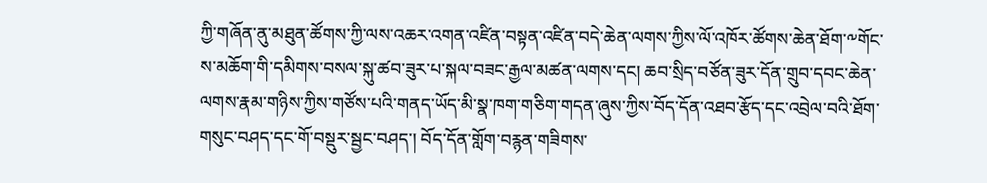ཀྱི་གཞོན་ནུ་མཐུན་ཚོགས་ཀྱི་ལས་འཆར་འགན་འཛིན་བསྟན་འཛིན་བདེ་ཆེན་ལགས་ཀྱིས་ལོ་འཁོར་ཚོགས་ཆེན་ཐོག་༸གོང་ས་མཆོག་གི་དམིགས་བསལ་སྐུ་ཚབ་ཟུར་པ་སྐལ་བཟང་རྒྱལ་མཚན་ལགས་དང། ཆབ་སྲིད་བཙོན་ཟུར་དོན་གྲུབ་དབང་ཆེན་ལགས་རྣམ་གཉིས་ཀྱིས་གཙོས་པའི་གནད་ཡོད་མི་སྣ་ཁག་གཅིག་གདན་ཞུས་ཀྱིས་བོད་དོན་འཐབ་རྩོད་དང་འབྲེལ་བའི་ཐོག་གསུང་བཤད་དང་གོ་བསྡུར་སྦྱང་བཤད་། བོད་དོན་གློག་བརྙན་གཟིགས་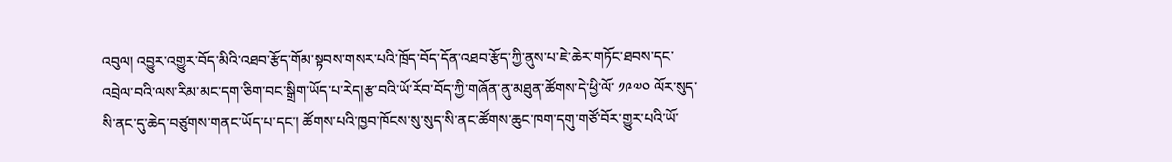འབུལ། འབྱུར་འགྱུར་བོད་མིའི་འཐབ་རྩོད་གོམ་སྟབས་གསར་པའི་ཁྲོད་བོད་དོན་འཐབ་རྩོད་ཀྱི་ནུས་པ་ཇེ་ཆེར་གཏོང་ཐབས་དང་འབྲེལ་བའི་ལས་རིམ་མང་དག་ཅིག་བང་སྒྲིག་ཡོད་པ་རེད།རྩ་བའི་ཡོ་རོབ་བོད་ཀྱི་གཞོན་ནུ་མཐུན་ཚོགས་དེ་ཕྱི་ལོ་ ༡༩༧༠ ལོར་སུད་སི་ནང་དུ་ཆེད་བཙུགས་གནང་ཡོད་པ་དང་། ཚོགས་པའི་ཁྱབ་ཁོངས་སུ་སུད་སི་ནང་ཚོགས་ཆུང་ཁག་དགུ་གཙོ་བོར་གྱུར་པའི་ཡོ་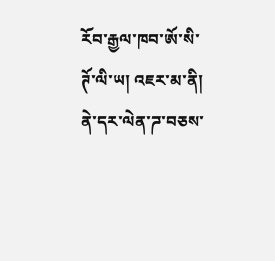རོབ་རྒྱལ་ཁབ་ཨོ་སི་ཊོ་ལི་ཡ། འཇར་མ་ནི། ནེ་དར་ལེན་ཌ་བཅས་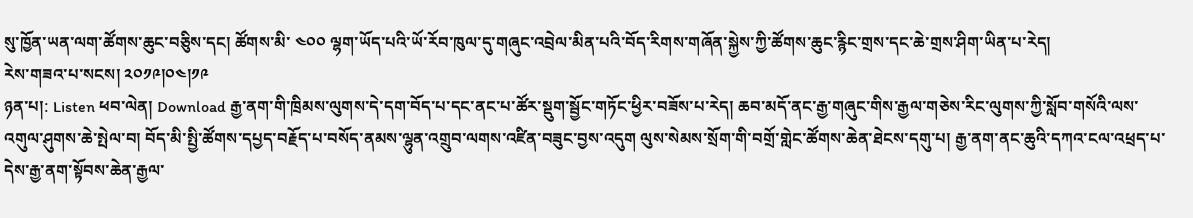སུ་ཁྱོན་ཡན་ལག་ཚོགས་ཆུང་བཅིུས་དང། ཚོགས་མི་ ༤༠༠ ལྷག་ཡོད་པའི་ཡོ་རོབ་ཁུལ་དུ་གཞུང་འབྲེལ་མིན་པའི་བོད་རིགས་གཞོན་སྐྱེས་ཀྱི་ཚོགས་ཆུང་རྙིང་གྲས་དང་ཆེ་གྲས་ཤིག་ཡིན་པ་རེད།
རེས་གཟའ་པ་སངས། ༢༠༡༩།༠༤།༡༩
ཉན་པ།: Listen ཕབ་ལེན། Download རྒྱ་ནག་གི་ཁྲིམས་ལུགས་དེ་དག་བོད་པ་དང་ནང་པ་ཚོར་སྡུག་སྦྱོང་གཏོང་ཕྱིར་བཟོས་པ་རེད། ཆབ་མདོ་ནང་རྒྱ་གཞུང་གིས་རྒྱལ་གཅེས་རིང་ལུགས་ཀྱི་སློབ་གསོའི་ལས་འགུལ་ཤུགས་ཆེ་སྤེལ་བ། བོད་མི་སྤྱི་ཚོགས་དཔྱད་བརྗོད་པ་བསོད་ནམས་ལྷུན་འགྲུབ་ལགས་འཛིན་བཟུང་བྱས་འདུག ལུས་སེམས་སྲོག་གི་བགྲོ་གླེང་ཚོགས་ཆེན་ཐེངས་དགུ་པ། རྒྱ་ནག་ནང་ཆུའི་དཀའ་ངལ་འཕྲད་པ་དེས་རྒྱ་ནག་སྟོབས་ཆེན་རྒྱལ་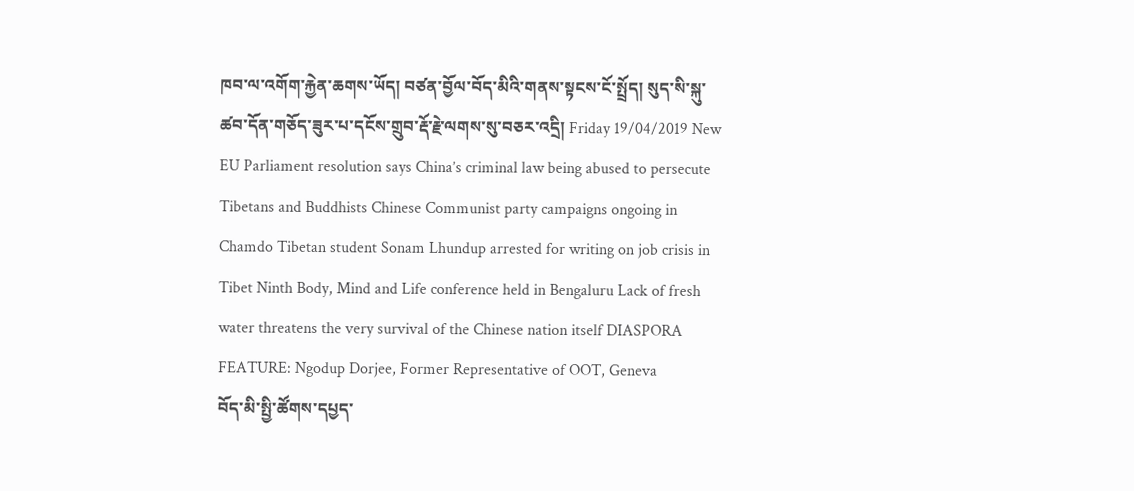ཁབ་ལ་འགོག་རྐྱེན་ཆགས་ཡོད། བཙན་བྱོལ་བོད་མིའི་གནས་སྟངས་ངོ་སྤྲོད། སུད་སི་སྐུ་ཚབ་དོན་གཅོད་ཟུར་པ་དངོས་གྲུབ་རྡོ་རྗེ་ལགས་སུ་བཅར་འདྲི། Friday 19/04/2019 New EU Parliament resolution says China’s criminal law being abused to persecute Tibetans and Buddhists Chinese Communist party campaigns ongoing in Chamdo Tibetan student Sonam Lhundup arrested for writing on job crisis in Tibet Ninth Body, Mind and Life conference held in Bengaluru Lack of fresh water threatens the very survival of the Chinese nation itself DIASPORA FEATURE: Ngodup Dorjee, Former Representative of OOT, Geneva
བོད་མི་སྤྱི་ཚོགས་དཔྱད་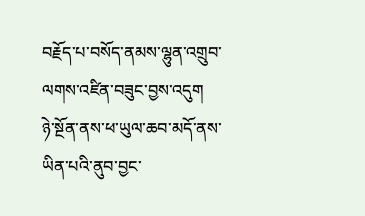བརྗོད་པ་བསོད་ནམས་ལྷུན་འགྲུབ་ལགས་འཛིན་བཟུང་བྱས་འདུག
ཉེ་སྔོན་ནས་ཕ་ཡུལ་ཆབ་མདོ་ནས་ཡིན་པའི་ནུབ་བྱང་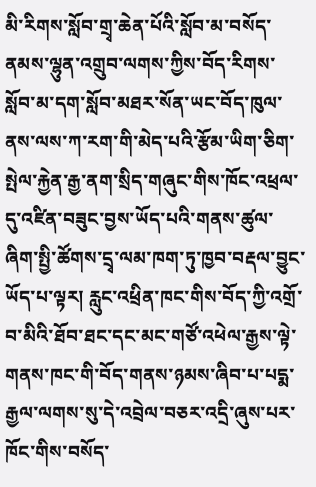མི་རིགས་སློབ་གྲྭ་ཆེན་པོའི་སློབ་མ་བསོད་ནམས་ལྷུན་འགྲུབ་ལགས་ཀྱིས་བོད་རིགས་སློབ་མ་དག་སློབ་མཐར་སོན་ཡང་བོད་ཁུལ་ནས་ལས་ཀ་རག་གི་མེད་པའི་རྩོམ་ཡིག་ཅིག་སྤེལ་རྐྱེན་རྒྱ་ནག་སྲིད་གཞུང་གིས་ཁོང་འཕྲལ་དུ་འཛིན་བཟུང་བྱས་ཡོད་པའི་གནས་ཚུལ་ཞིག་སྤྱི་ཚོགས་དྲྭ་ལམ་ཁག་ཏུ་ཁྱབ་བརྡལ་བྱུང་ཡོད་པ་ལྟར། རླུང་འཕྲིན་ཁང་གིས་བོད་ཀྱི་འགྲོ་བ་མིའི་ཐོབ་ཐང་དང་མང་གཙོ་འཕེལ་རྒྱས་ལྟེ་གནས་ཁང་གི་བོད་གནས་ཉམས་ཞིབ་པ་པདྨ་རྒྱལ་ལགས་སུ་དེ་འབྲེལ་བཅར་འདྲི་ཞུས་པར་ཁོང་གིས་བསོད་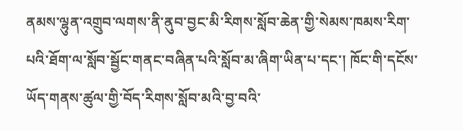ནམས་ལྷུན་འགྲུབ་ལགས་ནི་ནུབ་བྱང་མི་རིགས་སློབ་ཆེན་གྱི་སེམས་ཁམས་རིག་པའི་ཐོག་ལ་སློབ་སྦྱོང་གནང་བཞིན་པའི་སློབ་མ་ཞིག་ཡིན་པ་དང་། ཁོང་གི་དངོས་ཡོད་གནས་ཚུལ་གྱི་བོད་རིགས་སློབ་མའི་བྱ་བའི་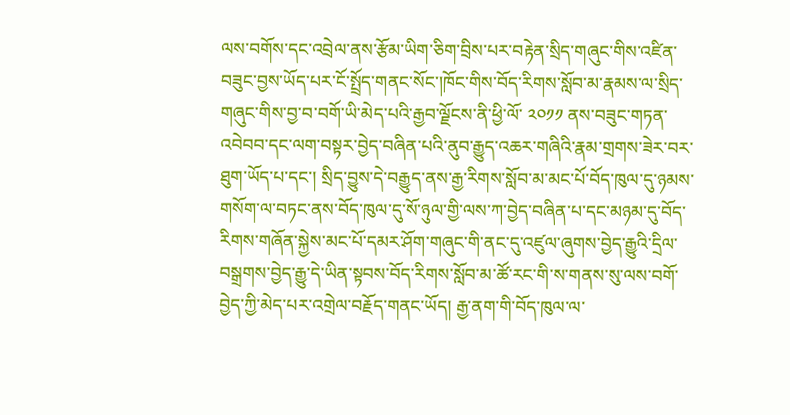ལས་བགོས་དང་འབྲེལ་ནས་རྩོམ་ཡིག་ཅིག་བྲིས་པར་བརྟེན་སྲིད་གཞུང་གིས་འཛིན་བཟུང་བྱས་ཡོད་པར་ངོ་སྤྲོད་གནང་སོང་།ཁོང་གིས་བོད་རིགས་སློབ་མ་རྣམས་ལ་སྲིད་གཞུང་གིས་བྱ་བ་བགོ་ཡི་མེད་པའི་རྒྱབ་ལྗོངས་ནི་ཕྱི་ལོ་ ༢༠༡༡ ནས་བཟུང་གཏན་འབེབབ་དང་ལག་བསྟར་བྱེད་བཞིན་པའི་ནུབ་རྒྱུད་འཆར་གཞིའི་རྣམ་གྲགས་ཟེར་བར་ཐུག་ཡོད་པ་དང་། སྲིད་བྱུས་དེ་བརྒྱུད་ནས་རྒྱ་རིགས་སློབ་མ་མང་པོ་བོད་ཁུལ་དུ་ཉམས་གསོག་ལ་བཏང་ནས་བོད་ཁུལ་དུ་སོ་ཉུལ་གྱི་ལས་ཀ་བྱེད་བཞིན་པ་དང་མཉམ་དུ་བོད་རིགས་གཞོན་སྐྱེས་མང་པོ་དམར་ཤོག་གཞུང་གི་ནང་དུ་འཛུལ་ཞུགས་བྱེད་རྒྱུའི་དྲིལ་བསྒྲགས་བྱེད་རྒྱུ་དེ་ཡིན་སྟབས་བོད་རིགས་སློབ་མ་ཚོ་རང་གི་ས་གནས་སུ་ལས་བགོ་བྱེད་ཀྱི་མེད་པར་འགྲེལ་བརྗོད་གནང་ཡོད། རྒྱ་ནག་གི་བོད་ཁུལ་ལ་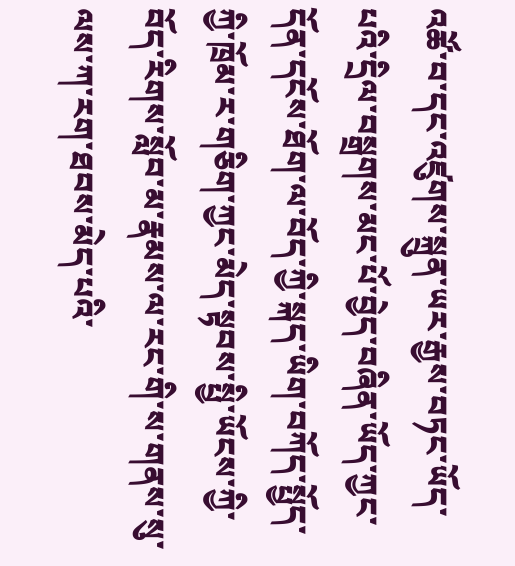འཚོ་བ་དང་འཛུགས་སྐྲུན་ཡར་རྒྱས་བཏང་ཡོད་པའི་དྲིལ་བསྒྲགས་མང་པོ་བྱེད་བཞིན་ཡོད་ཀྱང་དོན་དངོས་ཐོག་ལ་བོད་ཀྱི་སྐད་ཡིག་བཀོད་སྤྱོད་ཀྱི་ཁྲོམ་ར་གཅིག་ཀྱང་མེད་སྟབས་སྤྱི་ཡོངས་ཀྱི་བོད་རིགས་སློབ་མ་རྣམས་ལ་རང་གི་ས་གནས་སུ་ལས་ཀ་རག་ཐབས་མེད་པའི་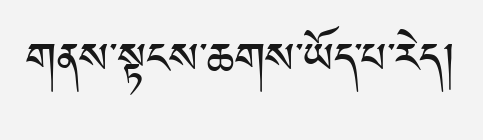གནས་སྟངས་ཆགས་ཡོད་པ་རེད།